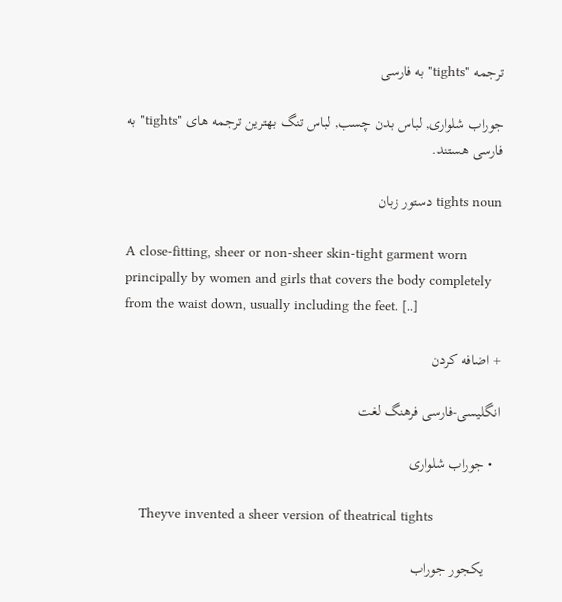ترجمه "tights" به فارسی

جوراب شلواری, لباس بدن چسب, لباس تنگ بهترین ترجمه های "tights" به فارسی هستند.

tights noun دستور زبان

A close-fitting, sheer or non-sheer skin-tight garment worn principally by women and girls that covers the body completely from the waist down, usually including the feet. [..]

+ اضافه کردن

انگلیسی-فارسی فرهنگ لغت

  • جوراب شلواری

    Theyve invented a sheer version of theatrical tights

    یکجور جوراب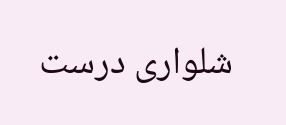شلواری درست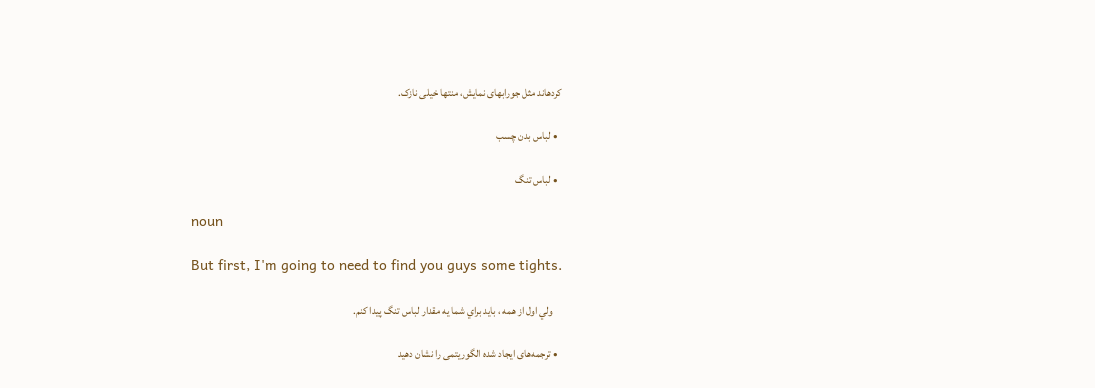کردهاند مثل جورابهای نمایش، منتها خیلی نازک.

  • لباس بدن چسب

  • لباس تنگ

    noun

    But first, I'm going to need to find you guys some tights.

    ولي اول از همه ، بايد براي شما يه مقدار لباس تنگ پيدا کنم.

  • ترجمه‌های ایجاد شده الگوریتمی را نشان دهید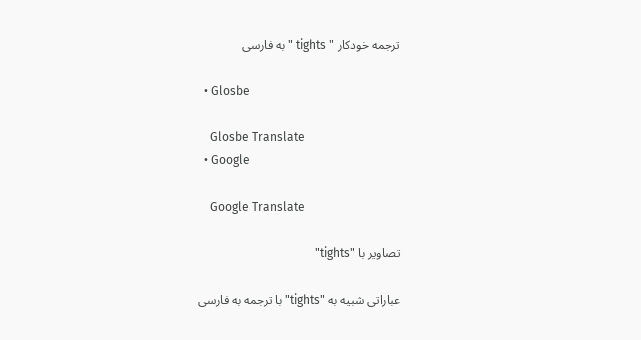ترجمه خودکار " tights " به فارسی

  • Glosbe

    Glosbe Translate
  • Google

    Google Translate

تصاویر با "tights"

عباراتی شبیه به "tights" با ترجمه به فارسی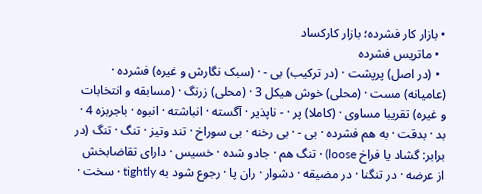• بازار کار فشرده؛ بازار کارکساد
  • ماتریس فشرده
  • (در اصل) پرپشت · (در ترکیب) بی - · (سبک نگارش و غیره) فشرده · (عامیانه) مست · (محلی) خوش هیکل 3 · (محلی) زرنگ · (مسابقه و انتخابات و غیره) تقریبا مساوی · (کاملا) پر · - ناپذیر · آگسته · انباشته · انبوه · باجربزه 4 · بد · بدقت · به هم فشرده · بی - · بی رخنه · بی سوراخ · تند وتیز · تنگ · تنگ (در برابر: گشاد یا فراخ loose) · تنگ هم · جادو شده · خسیس · دارای تقاضابخش از عرضه · در تنگنا · در مضیقه · دشوار · ران پا · رجوع شود به tightly · سخت ·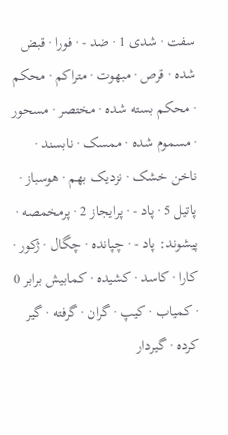سفت · شدی 1 · ضد - · فورا · قبض شده · قرص · مبهوت · متراکم · محکم · محکم بسته شده · مختصر · مسحور · مسموم شده · ممسک · نابسند · ناخن خشک · نزدیک بهم · هوسباز · پاتیل 5 · پاد - · پرایجاز 2 · پرمخمصه · پیشوند: پاد - · چپانده · چگال · ژکور · کارا · کاسد · کشیده · کمابیش برابر 0 · کمیاب · کیپ · گران · گرفته · گیر کرده · گیردار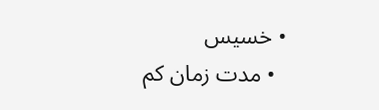• خسیس
  • مدت زمان کم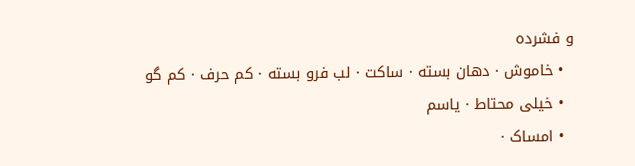و فشرده
  • خاموش · دهان بسته · ساکت · لب فرو بسته · کم حرف · کم گو
  • خیلی محتاط · یاسم
  • امساک ·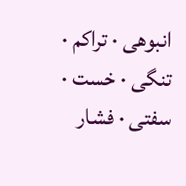انبوهی · تراکم · تنگی · خست · سفتی · فشار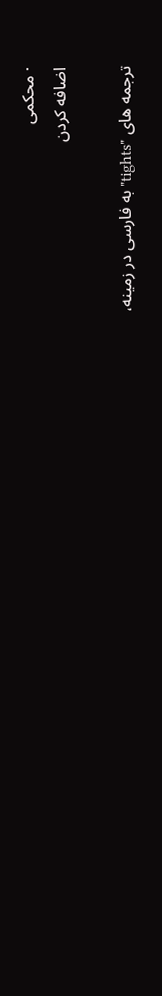· محکمی
اضافه کردن

ترجمه های "tights" به فارسی در زمینه،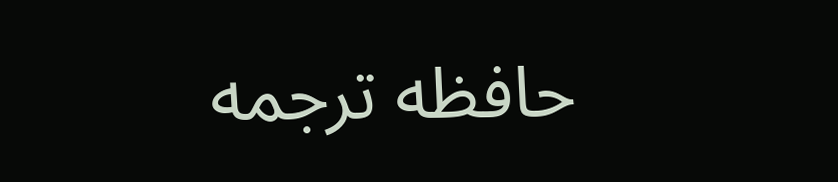حافظه ترجمه